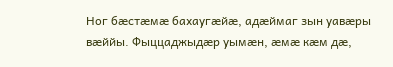Ног бæстæмæ бахаугæйæ, адæймаг зын уавæры вæййы. Фыццаджыдæр уымæн, æмæ кæм дæ,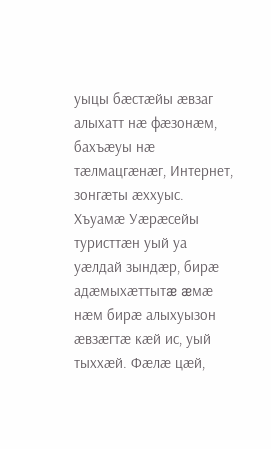уыцы бæстæйы æвзаг алыхатт нæ фæзонæм, бахъæуы нæ тæлмацгæнæг, Интернет, зонгæты æххуыс. Хъуамæ Уæрæсейы туристтæн уый уа уæлдай зындæр, бирæ адæмыхæттытæ æмæ нæм бирæ алыхуызон æвзæгтæ кæй ис, уый тыххæй. Фæлæ цæй,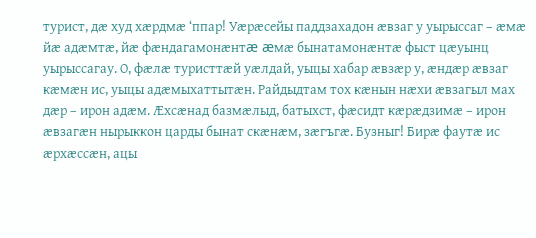турист, дæ худ хæрдмæ ‘ппар! Уæрæсейы паддзахадон æвзаг у уырыссаг – æмæ йæ адæмтæ, йæ фæндагамонæнтæ æмæ бынатамонæнтæ фыст цæуынц уырыссагау. О, фæлæ туристтæй уæлдай, уыцы хабар æвзæр у, æндæр æвзаг кæмæн ис, уыцы адæмыхаттытæн. Райдыдтам тох кæнын нæхи æвзагыл мах дæр – ирон адæм. Æхсæнад базмæлыд, батыхст, фæсидт кæрæдзимæ – ирон æвзагæн нырыккон царды бынат скæнæм, зæгъгæ. Бузныг! Бирæ фаутæ ис æрхæссæн, ацы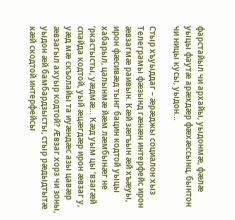фарстайыл чи архайы, уыдонмæ, фæлæ уыцы фаутæ арæхдæр фæхæссынц, бынтон чи ницы кусы, уыдон…

Стыр хъуыддаг – æрæджы социалон хыз Телеграмы фæзынд гæнæн интерфейс ирон æвзагмæ раивын. Кæй зæгъын æй хъæуы, ирон фæсивæд тынг бацин кодтой уыцы хабарыл, цалынмæ йæм лæмбынæг не ‘ркастысты, уæдмæ… Кæд уым цы ‘взагæй спайда кодтой, уый æцæгдæр ирон æвзаг у, уæд мæ скъолайы та иуæндæс азы цавæр æвзагыл ахуыр кодтой? Æвзаг хорз чи зоны, уыдон æй бамбардзысты, стыр рæдыдтытæ кæй скодтой интерфейсы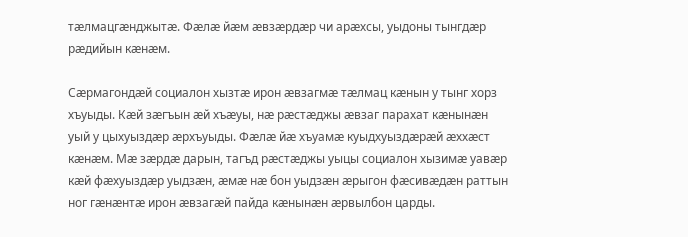тæлмацгæнджытæ. Фæлæ йæм æвзæрдæр чи арæхсы, уыдоны тынгдæр рæдийын кæнæм.

Сæрмагондæй социалон хызтæ ирон æвзагмæ тæлмац кæнын у тынг хорз хъуыды. Кæй зæгъын æй хъæуы, нæ рæстæджы æвзаг парахат кæнынæн уый у цыхуыздæр æрхъуыды. Фæлæ йæ хъуамæ куыдхуыздæрæй æххæст кæнæм. Мæ зæрдæ дарын, тагъд рæстæджы уыцы социалон хызимæ уавæр кæй фæхуыздæр уыдзæн, æмæ нæ бон уыдзæн æрыгон фæсивæдæн раттын ног гæнæнтæ ирон æвзагæй пайда кæнынæн æрвылбон царды.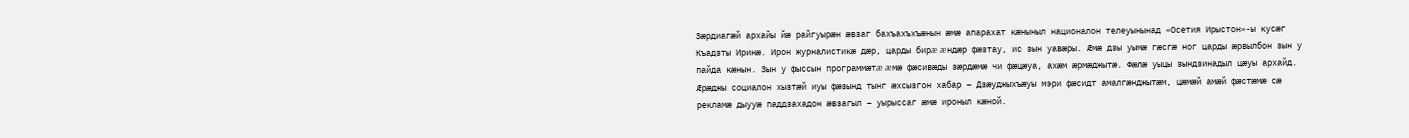Зæрдиагæй архайы йæ райгуырæн æвзаг бахъахъхъæнын æмæ апарахат кæныныл националон телеуынынад «Осетия Ирыстон»-ы кусæг Къадзты Иринæ. Ирон журналистикæ дæр, царды бирæ æндæр фæзтау, ис зын уавæры. Æмæ дзы уымæ гæсгæ ног царды æрвылбон зын у пайда кæнын. Зын у фыссын программæтæ æмæ фæсивæды зæрдæмæ чи фæцæуа, ахæм æрмæджытæ. Фæлæ уыцы зындзинадыл цæуы архайд. Æрæджы социалон хызтæй иуы фæзынд тынг æхсызгон хабар – Дзæуджыхъæуы мэри фæсидт амалгæнджытæм, цæмæй амæй фæстæмæ сæ рекламæ дыууæ паддзахадон æвзагыл – уырыссаг æмæ ироныл кæной.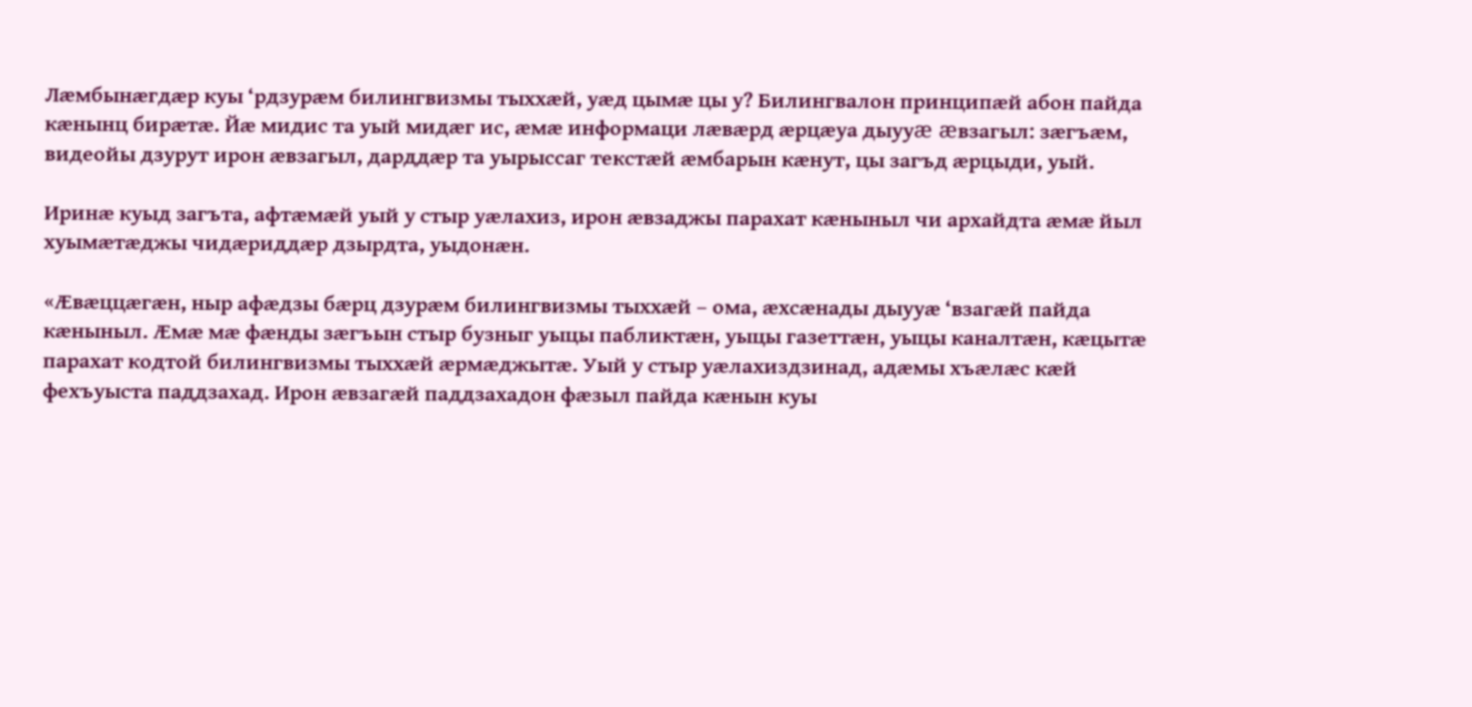Лæмбынæгдæр куы ‘рдзурæм билингвизмы тыххæй, уæд цымæ цы у? Билингвалон принципæй абон пайда кæнынц бирæтæ. Йæ мидис та уый мидæг ис, æмæ информаци лæвæрд æрцæуа дыууæ æвзагыл: зæгъæм, видеойы дзурут ирон æвзагыл, дарддæр та уырыссаг текстæй æмбарын кæнут, цы загъд æрцыди, уый.

Иринæ куыд загъта, афтæмæй уый у стыр уæлахиз, ирон æвзаджы парахат кæныныл чи архайдта æмæ йыл хуымæтæджы чидæриддæр дзырдта, уыдонæн.

«Æвæццæгæн, ныр афæдзы бæрц дзурæм билингвизмы тыххæй – ома, æхсæнады дыууæ ‘взагæй пайда кæныныл. Æмæ мæ фæнды зæгъын стыр бузныг уыцы пабликтæн, уыцы газеттæн, уыцы каналтæн, кæцытæ парахат кодтой билингвизмы тыххæй æрмæджытæ. Уый у стыр уæлахиздзинад, адæмы хъæлæс кæй фехъуыста паддзахад. Ирон æвзагæй паддзахадон фæзыл пайда кæнын куы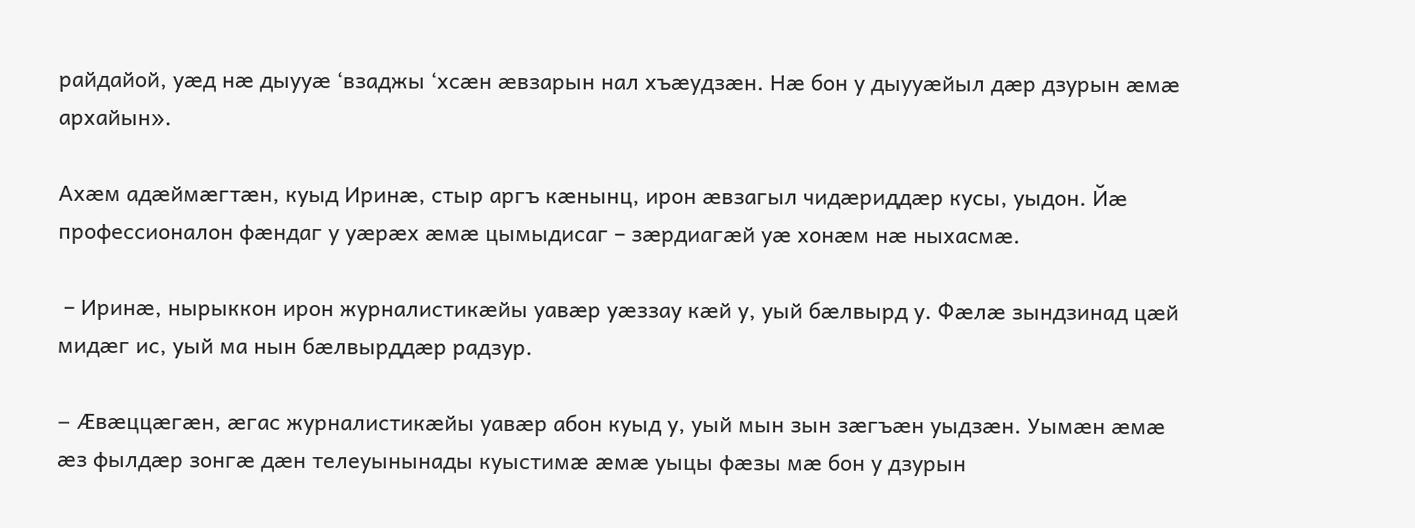райдайой, уæд нæ дыууæ ‘взаджы ‘хсæн æвзарын нал хъæудзæн. Нæ бон у дыууæйыл дæр дзурын æмæ архайын».

Ахæм адæймæгтæн, куыд Иринæ, стыр аргъ кæнынц, ирон æвзагыл чидæриддæр кусы, уыдон. Йæ профессионалон фæндаг у уæрæх æмæ цымыдисаг – зæрдиагæй уæ хонæм нæ ныхасмæ.

 – Иринæ, нырыккон ирон журналистикæйы уавæр уæззау кæй у, уый бæлвырд у. Фæлæ зындзинад цæй мидæг ис, уый ма нын бæлвырддæр радзур.

– Æвæццæгæн, æгас журналистикæйы уавæр абон куыд у, уый мын зын зæгъæн уыдзæн. Уымæн æмæ æз фылдæр зонгæ дæн телеуынынады куыстимæ æмæ уыцы фæзы мæ бон у дзурын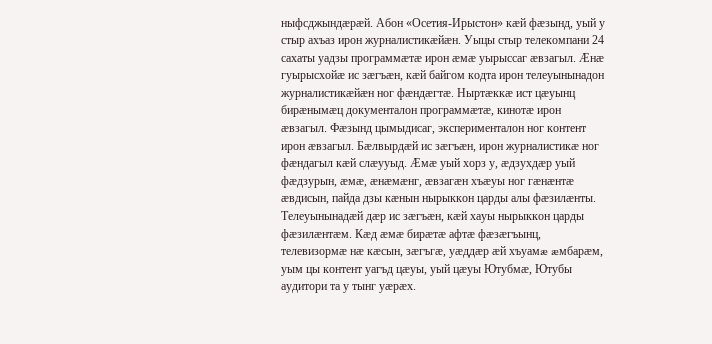ныфсджындæрæй. Абон «Осетия-Ирыстон» кæй фæзынд, уый у стыр ахъаз ирон журналистикæйæн. Уыцы стыр телекомпани 24 сахаты уадзы программæтæ ирон æмæ уырыссаг æвзагыл. Æнæ гуырысхойæ ис зæгъæн, кæй байгом кодта ирон телеуынынадон журналистикæйæн ног фæндæгтæ. Ныртæккæ ист цæуынц бирæнымæц документалон программæтæ, кинотæ ирон æвзагыл. Фæзынд цымыдисаг, эксперименталон ног контент ирон æвзагыл. Бæлвырдæй ис зæгъæн, ирон журналистикæ ног фæндагыл кæй слæууыд. Æмæ уый хорз у, æдзухдæр уый фæдзурын, æмæ, æнæмæнг, æвзагæн хъæуы ног гæнæнтæ æвдисын, пайда дзы кæнын нырыккон царды алы фæзилæнты. Телеуынынадæй дæр ис зæгъæн, кæй хауы нырыккон царды фæзилæнтæм. Кæд æмæ бирæтæ афтæ фæзæгъынц, телевизормæ нæ кæсын, зæгъгæ, уæддæр æй хъуамæ æмбарæм, уым цы контент уагъд цæуы, уый цæуы Ютубмæ, Ютубы аудитори та у тынг уæрæх.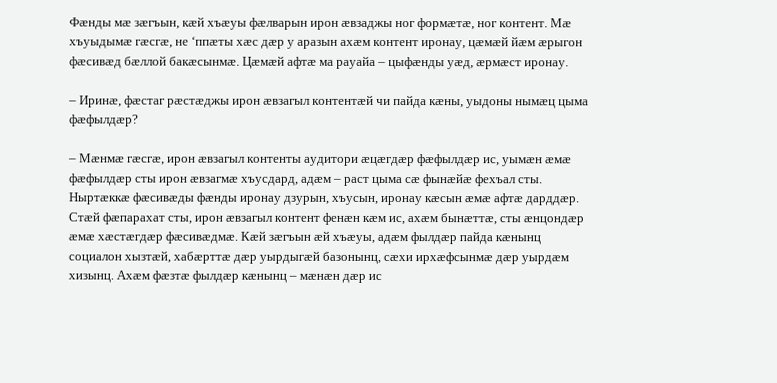Фæнды мæ зæгъын, кæй хъæуы фæлварын ирон æвзаджы ног формæтæ, ног контент. Мæ хъуыдымæ гæсгæ, не ‘ппæты хæс дæр у аразын ахæм контент иронау, цæмæй йæм æрыгон фæсивæд бæллой бакæсынмæ. Цæмæй афтæ ма рауайа – цыфæнды уæд, æрмæст иронау.

– Иринæ, фæстаг рæстæджы ирон æвзагыл контентæй чи пайда кæны, уыдоны нымæц цыма фæфылдæр?

– Мæнмæ гæсгæ, ирон æвзагыл контенты аудитори æцæгдæр фæфылдæр ис, уымæн æмæ фæфылдæр сты ирон æвзагмæ хъусдард, адæм – раст цыма сæ фынæйæ фехъал сты. Ныртæккæ фæсивæды фæнды иронау дзурын, хъусын, иронау кæсын æмæ афтæ дарддæр. Стæй фæпарахат сты, ирон æвзагыл контент фенæн кæм ис, ахæм бынæттæ, сты æнцондæр æмæ хæстæгдæр фæсивæдмæ. Кæй зæгъын æй хъæуы, адæм фылдæр пайда кæнынц социалон хызтæй, хабæрттæ дæр уырдыгæй базонынц, сæхи ирхæфсынмæ дæр уырдæм хизынц. Ахæм фæзтæ фылдæр кæнынц – мæнæн дæр ис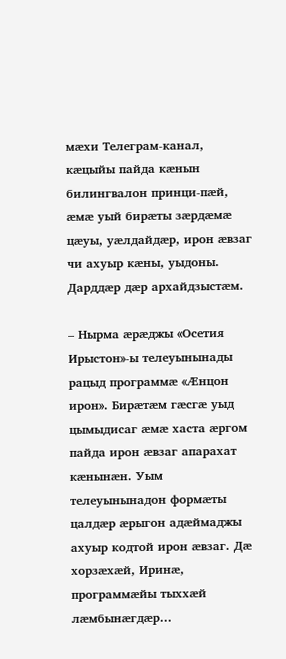мæхи Телеграм-канал, кæцыйы пайда кæнын билингвалон принци-пæй, æмæ уый бирæты зæрдæмæ цæуы, уæлдайдæр, ирон æвзаг чи ахуыр кæны, уыдоны. Дарддæр дæр архайдзыстæм.

– Нырма æрæджы «Осетия Ирыстон»-ы телеуынынады рацыд программæ «Æнцон ирон». Бирæтæм гæсгæ уыд цымыдисаг æмæ хаста æргом пайда ирон æвзаг апарахат кæнынæн. Уым телеуынынадон формæты цалдæр æрыгон адæймаджы ахуыр кодтой ирон æвзаг. Дæ хорзæхæй, Иринæ, программæйы тыххæй лæмбынæгдæр…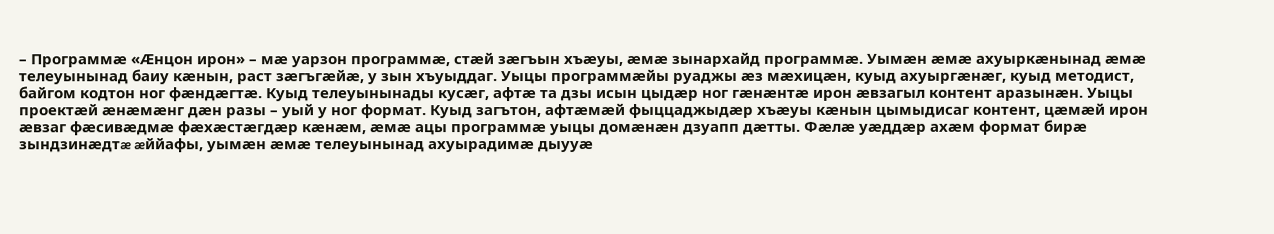– Программæ «Æнцон ирон» – мæ уарзон программæ, стæй зæгъын хъæуы, æмæ зынархайд программæ. Уымæн æмæ ахуыркæнынад æмæ телеуынынад баиу кæнын, раст зæгъгæйæ, у зын хъуыддаг. Уыцы программæйы руаджы æз мæхицæн, куыд ахуыргæнæг, куыд методист, байгом кодтон ног фæндæгтæ. Куыд телеуынынады кусæг, афтæ та дзы исын цыдæр ног гæнæнтæ ирон æвзагыл контент аразынæн. Уыцы проектæй æнæмæнг дæн разы – уый у ног формат. Куыд загътон, афтæмæй фыццаджыдæр хъæуы кæнын цымыдисаг контент, цæмæй ирон æвзаг фæсивæдмæ фæхæстæгдæр кæнæм, æмæ ацы программæ уыцы домæнæн дзуапп дæтты. Фæлæ уæддæр ахæм формат бирæ зындзинæдтæ æййафы, уымæн æмæ телеуынынад ахуырадимæ дыууæ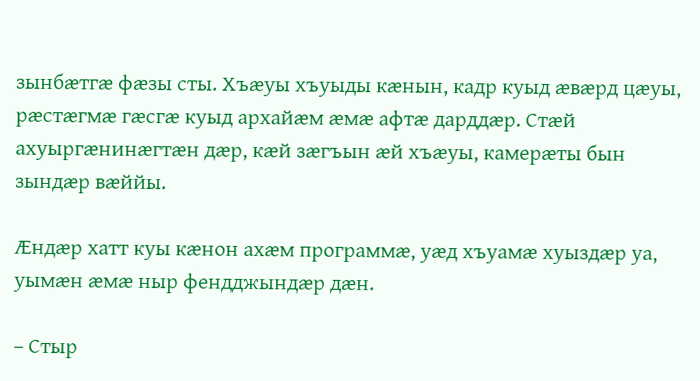зынбæтгæ фæзы сты. Хъæуы хъуыды кæнын, кадр куыд æвæрд цæуы, рæстæгмæ гæсгæ куыд архайæм æмæ афтæ дарддæр. Стæй ахуыргæнинæгтæн дæр, кæй зæгъын æй хъæуы, камерæты бын зындæр вæййы.

Æндæр хатт куы кæнон ахæм программæ, уæд хъуамæ хуыздæр уа, уымæн æмæ ныр фендджындæр дæн.

– Стыр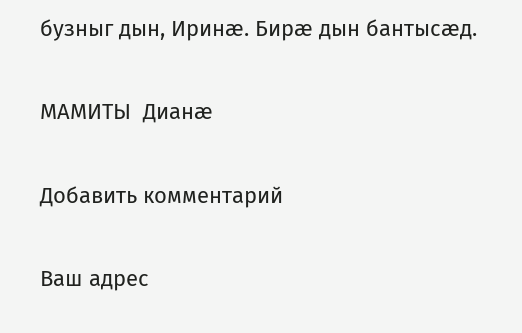бузныг дын, Иринæ. Бирæ дын бантысæд.

МАМИТЫ  Дианæ

Добавить комментарий

Ваш адрес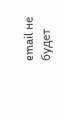email не будет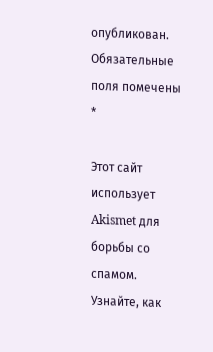опубликован. Обязательные поля помечены *

Этот сайт использует Akismet для борьбы со спамом. Узнайте, как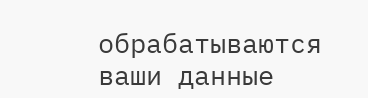обрабатываются ваши данные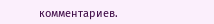комментариев.